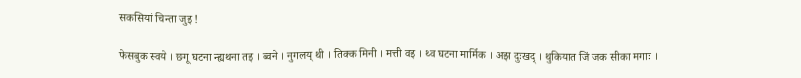सकसियां चिन्ता जुइ !

फेसबुक स्वये । छगू घटना न्ह्यथना तइ । ब्वने । नुगलय् थी । तिक्क मिनी । मत्ती वइ । थ्व घटना मार्मिक । अझ दुःखद् । थुकियात जिं जक सीका मगाः ।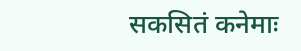सकसितं कनेमाः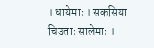। धायेमाः । सकसिया चिउताः सालेमाः ।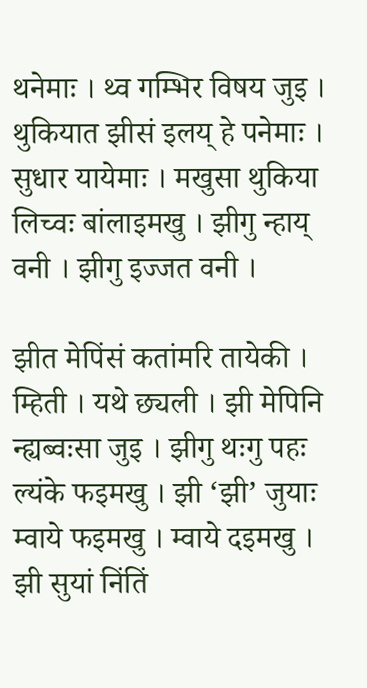थनेमाः । थ्व गम्भिर विषय जुइ । थुकियात झीसं इलय् हे पनेमाः । सुधार यायेमाः । मखुसा थुकिया लिच्वः बांलाइमखु । झीगु न्हाय् वनी । झीगु इज्जत वनी ।

झीत मेपिंसं कतांमरि तायेकी । म्हिती । यथे छ्यली । झी मेपिनि न्ह्यब्वःसा जुइ । झीगु थःगु पहः ल्यंके फइमखु । झी ‘झी’ जुयाः म्वाये फइमखु । म्वाये दइमखु । झी सुयां निंतिं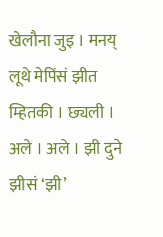खेलौना जुइ । मनय् लूथे मेपिंसं झीत म्हितकी । छ्यली । अले । अले । झी दुने झीसं ‘झी’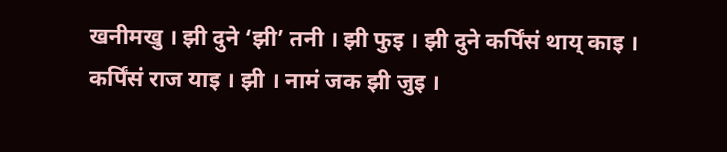खनीमखु । झी दुने ‘झी’ तनी । झी फुइ । झी दुने कर्पिंसं थाय् काइ । कर्पिंसं राज याइ । झी । नामं जक झी जुइ ।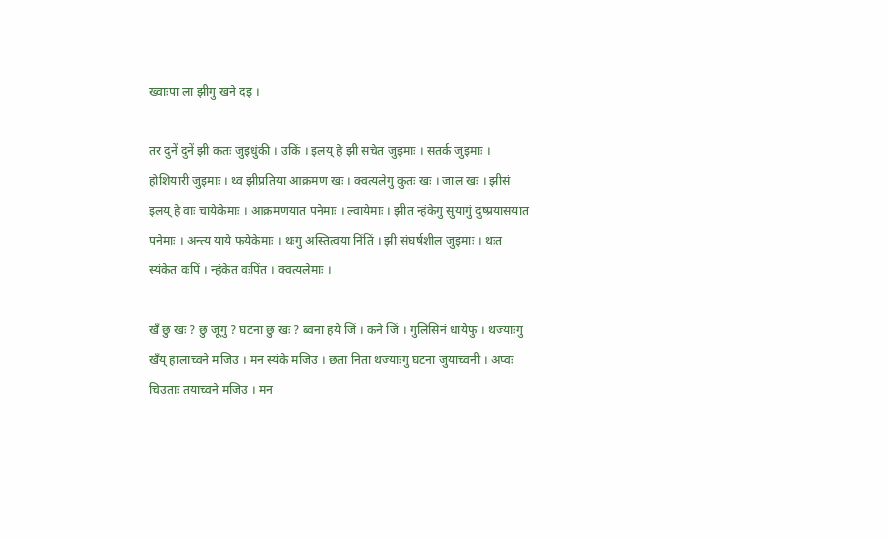ख्वाःपा ला झीगु खने दइ ।

तर दुनें दुनें झी कतः जुइधुंकी । उकिं । इलय् हे झी सचेत जुइमाः । सतर्क जुइमाः । होशियारी जुइमाः । थ्व झीप्रतिया आक्रमण खः । क्वत्यलेगु कुतः खः । जाल खः । झीसं इलय् हे वाः चायेकेमाः । आक्रमणयात पनेमाः । ल्वायेमाः । झीत न्हंकेगु सुयागुं दुष्प्रयासयात पनेमाः । अन्त्य याये फयेकेमाः । थःगु अस्तित्वया निंतिं । झी संघर्षशील जुइमाः । थःत स्यंकेत वःपिं । न्हंकेत वःपिंत । क्वत्यलेमाः ।

खँ छु खः ? छु जूगु ? घटना छु खः ? ब्वना हये जिं । कने जिं । गुलिसिनं धायेफु । थज्याःगु खँय् हालाच्वने मजिउ । मन स्यंके मजिउ । छता निता थज्याःगु घटना जुयाच्वनी । अप्वः चिउताः तयाच्वने मजिउ । मन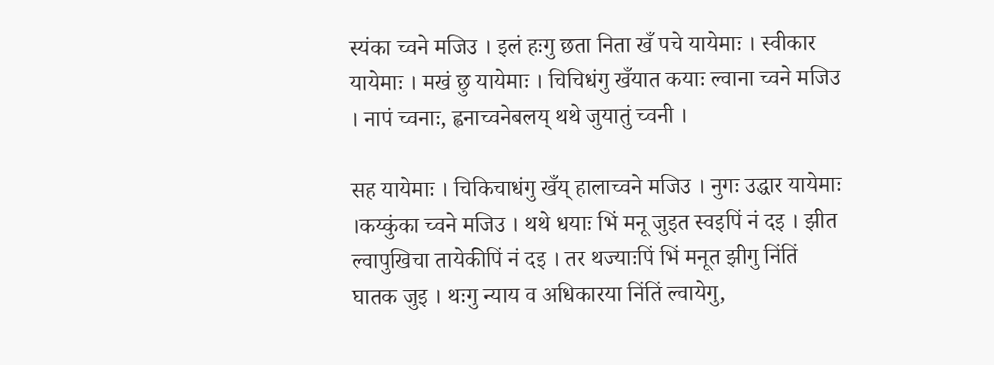स्यंका च्वने मजिउ । इलं हःगु छता निता खँ पचे यायेमाः । स्वीकार यायेमाः । मखं छु यायेमाः । चिचिधंगु खँयात कयाः ल्वाना च्वने मजिउ । नापं च्वनाः, ह्वनाच्वनेबलय् थथे जुयातुं च्वनी ।

सह यायेमाः । चिकिचाधंगु खँय् हालाच्वने मजिउ । नुगः उद्धार यायेमाः ।कय्कुंका च्वने मजिउ । थथे धयाः भिं मनू जुइत स्वइपिं नं दइ । झीत ल्वापुखिचा तायेकीपिं नं दइ । तर थज्याःपिं भिं मनूत झीगु निंतिं घातक जुइ । थःगु न्याय व अधिकारया निंतिं ल्वायेगु,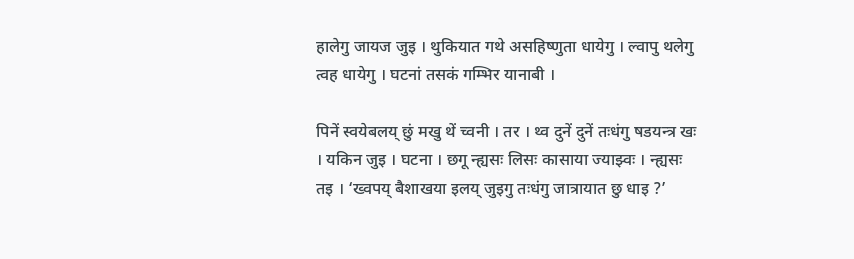हालेगु जायज जुइ । थुकियात गथे असहिष्णुता धायेगु । ल्वापु थलेगु त्वह धायेगु । घटनां तसकं गम्भिर यानाबी ।

पिनें स्वयेबलय् छुं मखु थें च्वनी । तर । थ्व दुनें दुनें तःधंगु षडयन्त्र खः । यकिन जुइ । घटना । छगू न्ह्यसः लिसः कासाया ज्याझ्वः । न्ह्यसः तइ । ‘ख्वपय् बैशाखया इलय् जुइगु तःधंगु जात्रायात छु धाइ ?’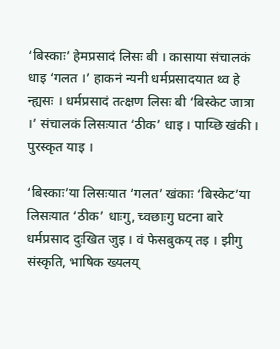‘बिस्काः’ हेमप्रसादं लिसः बी । कासाया संचालकं धाइ ‘गलत ।’ हाकनं न्यनी धर्मप्रसादयात थ्व हे न्ह्यसः । धर्मप्रसादं तत्क्षण लिसः बी ‘बिस्केट जात्रा ।’ संचालकं लिसःयात ‘ठीक’ धाइ । पाय्छि खंकी । पुरस्कृत याइ ।

‘बिस्काः’या लिसःयात ‘गलत’ खंकाः ‘बिस्केट’या लिसःयात ‘ठीक’ धाःगु, च्वछाःगु घटना बारे धर्मप्रसाद दुःखित जुइ । वं फेसबुकय् तइ । झीगु संस्कृति, भाषिक ख्यलय्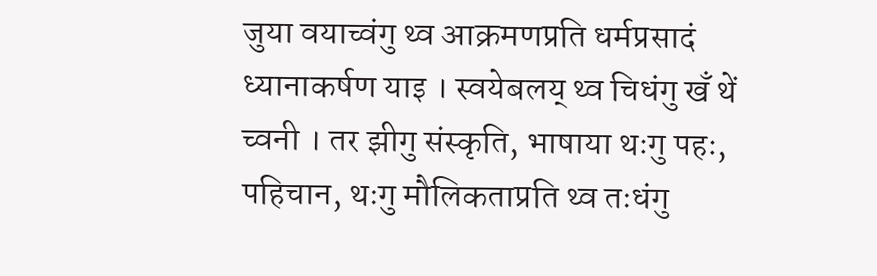जुया वयाच्वंगु थ्व आक्रमणप्रति धर्मप्रसादं ध्यानाकर्षण याइ । स्वयेबलय् थ्व चिधंगु खँ थें च्वनी । तर झीगु संस्कृति, भाषाया थःगु पहः, पहिचान, थःगु मौलिकताप्रति थ्व तःधंगु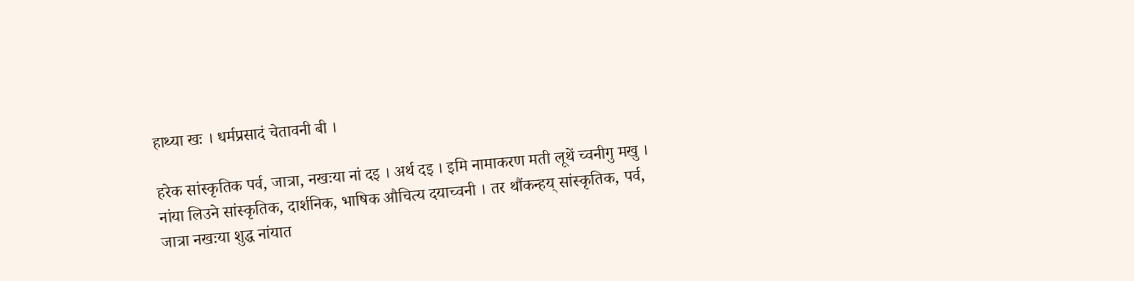हाथ्या खः । धर्मप्रसादं चेतावनी बी ।

हरेक सांस्कृतिक पर्व, जात्रा, नखःया नां दइ । अर्थ दइ । इमि नामाकरण मती लूथें च्वनीगु मखु । नांया लिउने सांस्कृतिक, दार्शनिक, भाषिक औचित्य दयाच्वनी । तर थौंकन्हय् सांस्कृतिक, पर्व, जात्रा नखःया शुद्ध नांयात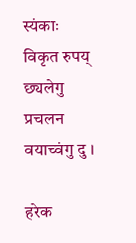स्यंकाः विकृत रुपय्
छ्यलेगु प्रचलन वयाच्वंगु दु ।

हरेक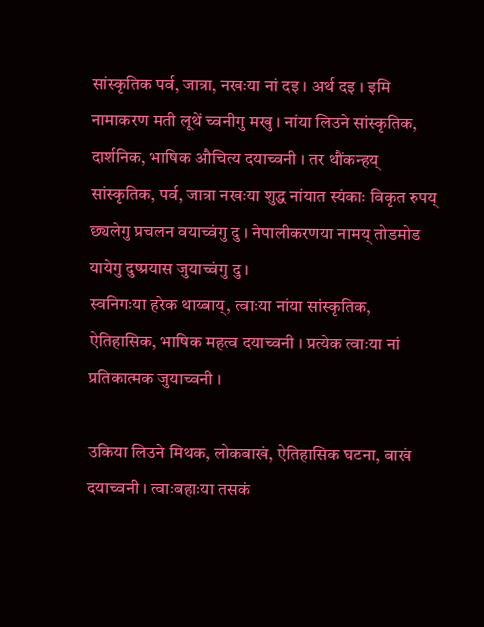सांस्कृतिक पर्व, जात्रा, नखःया नां दइ । अर्थ दइ । इमि नामाकरण मती लूथें च्वनीगु मखु । नांया लिउने सांस्कृतिक, दार्शनिक, भाषिक औचित्य दयाच्वनी । तर थौंकन्हय् सांस्कृतिक, पर्व, जात्रा नखःया शुद्ध नांयात स्यंकाः विकृत रुपय् छ्यलेगु प्रचलन वयाच्वंगु दु । नेपालीकरणया नामय् तोडमोड यायेगु दुष्प्रयास जुयाच्वंगु दु ।
स्वनिगःया हरेक थाय्बाय्, त्वाःया नांया सांस्कृतिक, ऐतिहासिक, भाषिक महत्व दयाच्वनी । प्रत्येक त्वाःया नां प्रतिकात्मक जुयाच्वनी ।

उकिया लिउने मिथक, लोकबाखं, ऐतिहासिक घटना, बाखं दयाच्वनी । त्वाःबहाःया तसकं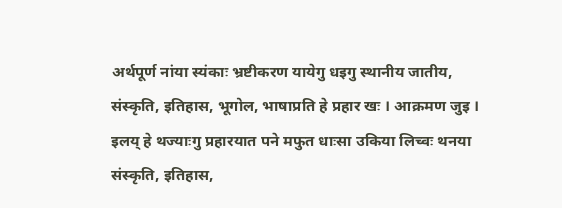अर्थपूर्ण नांया स्यंकाः भ्रष्टीकरण यायेगु धइगु स्थानीय जातीय, संस्कृति, इतिहास, भूगोल, भाषाप्रति हे प्रहार खः । आक्रमण जुइ । इलय् हे थज्याःगु प्रहारयात पने मफुत धाःसा उकिया लिच्वः थनया संस्कृति, इतिहास,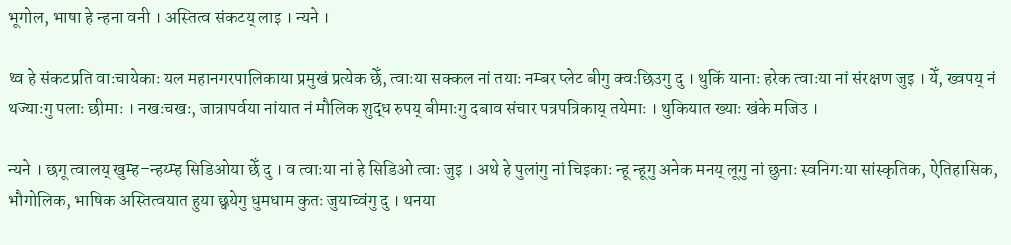भूगोल, भाषा हे न्हना वनी । अस्तित्व संकटय् लाइ । न्यने ।

थ्व हे संकटप्रति वाःचायेकाः यल महानगरपालिकाया प्रमुखं प्रत्येक छेँ, त्वाःया सक्कल नां तयाः नम्बर प्लेट बीगु क्वःछिउगु दु । थुकिं यानाः हरेक त्वाःया नां संरक्षण जुइ । येँ, ख्वपय् नं थज्याःगु पलाः छीमाः । नखःचखः, जात्रापर्वया नांयात नं मौलिक शुद्ध रुपय् बीमाःगु दबाव संचार पत्रपत्रिकाय् तयेमाः । थुकियात ख्याः खंके मजिउ ।

न्यने । छगू त्वालय् खुम्ह–न्हय्म्ह सिडिओया छेँ दु । व त्वाःया नां हे सिडिओ त्वाः जुइ । अथे हे पुलांगु नां चिइकाः न्हू न्हूगु अनेक मनय् लूगु नां छुनाः स्वनिगःया सांस्कृतिक, ऐतिहासिक, भौगोलिक, भाषिक अस्तित्वयात हुया छ्वयेगु धुमधाम कुतः जुयाच्वंगु दु । थनया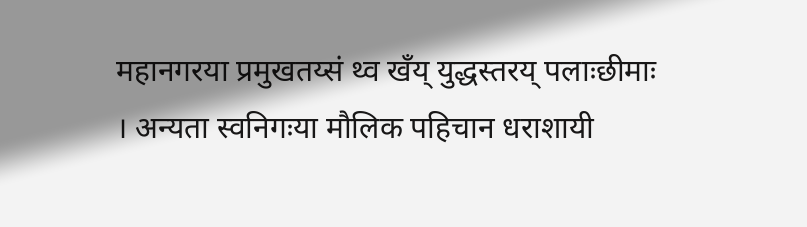महानगरया प्रमुखतय्सं थ्व खँय् युद्धस्तरय् पलाःछीमाः । अन्यता स्वनिगःया मौलिक पहिचान धराशायी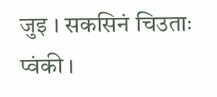जुइ । सकसिनं चिउताः प्वंकी ।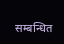सम्बन्धित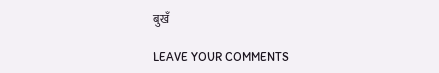बुखँ

LEAVE YOUR COMMENTS